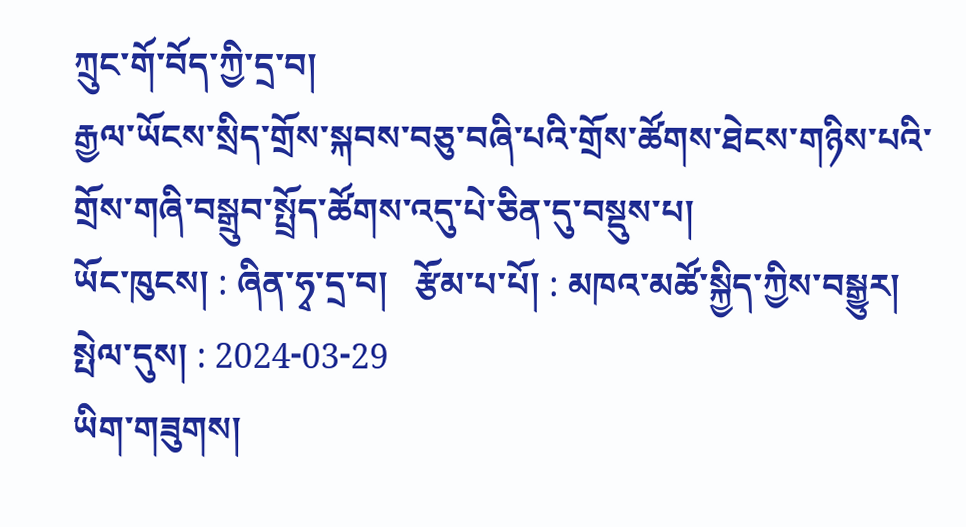ཀྲུང་གོ་བོད་ཀྱི་དྲ་བ།
རྒྱལ་ཡོངས་སྲིད་གྲོས་སྐབས་བཅུ་བཞི་པའི་གྲོས་ཚོགས་ཐེངས་གཉིས་པའི་གྲོས་གཞི་བསྒྲུབ་སྤྲོད་ཚོགས་འདུ་པེ་ཅིན་དུ་བསྡུས་པ།
ཡོང་ཁུངས། : ཞིན་ཧྭ་དྲ་བ།   རྩོམ་པ་པོ། : མཁའ་མཚོ་སྐྱིད་ཀྱིས་བསྒྱུར།   སྤེལ་དུས། : 2024-03-29
ཡིག་གཟུགས།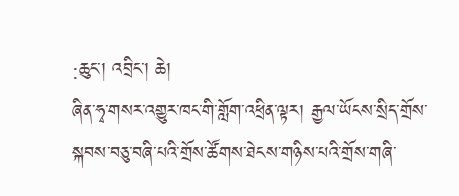:ཆུང་། འབྲིང་། ཆེ།
ཞིན་ཧྭ་གསར་འགྱུར་ཁང་གི་གློག་འཕྲིན་ལྟར། རྒྱལ་ཡོངས་སྲིད་གྲོས་སྐབས་བཅུ་བཞི་པའི་གྲོས་ཚོགས་ཐེངས་གཉིས་པའི་གྲོས་གཞི་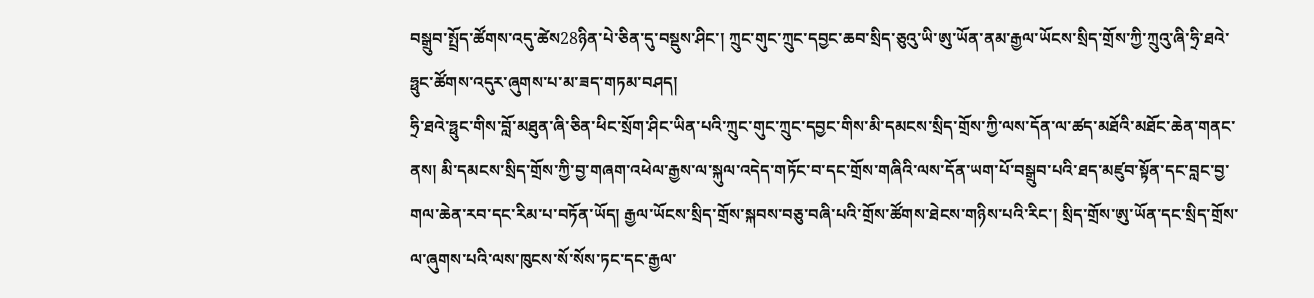བསྒྲུབ་སྤྲོད་ཚོགས་འདུ་ཚེས28ཉིན་པེ་ཅིན་དུ་བསྡུས་ཤིང་། ཀྲུང་གུང་ཀྲུང་དབྱང་ཆབ་སྲིད་ཅུའུ་ཡི་ཨུ་ཡོན་ནམ་རྒྱལ་ཡོངས་སྲིད་གྲོས་ཀྱི་ཀྲུའུ་ཞི་ཧྲི་ཐའེ་ཧྥུང་ཚོགས་འདུར་ཞུགས་པ་མ་ཟད་གཏམ་བཤད།
ཧྲི་ཐའེ་ཧྥུང་གིས་བློ་མཐུན་ཞི་ཅིན་ཕིང་སྲོག་ཤིང་ཡིན་པའི་ཀྲུང་གུང་ཀྲུང་དབྱང་གིས་མི་དམངས་སྲིད་གྲོས་ཀྱི་ལས་དོན་ལ་ཚད་མཐོའི་མཐོང་ཆེན་གནང་ནས། མི་དམངས་སྲིད་གྲོས་ཀྱི་བྱ་གཞག་འཕེལ་རྒྱས་ལ་སྐུལ་འདེད་གཏོང་བ་དང་གྲོས་གཞིའི་ལས་དོན་ཡག་པོ་བསྒྲུབ་པའི་ཐད་མཛུབ་སྟོན་དང་བླང་བྱ་གལ་ཆེན་རབ་དང་རིམ་པ་བཏོན་ཡོད། རྒྱལ་ཡོངས་སྲིད་གྲོས་སྐབས་བཅུ་བཞི་པའི་གྲོས་ཚོགས་ཐེངས་གཉིས་པའི་རིང་། སྲིད་གྲོས་ཨུ་ཡོན་དང་སྲིད་གྲོས་ལ་ཞུགས་པའི་ལས་ཁུངས་སོ་སོས་ཏང་དང་རྒྱལ་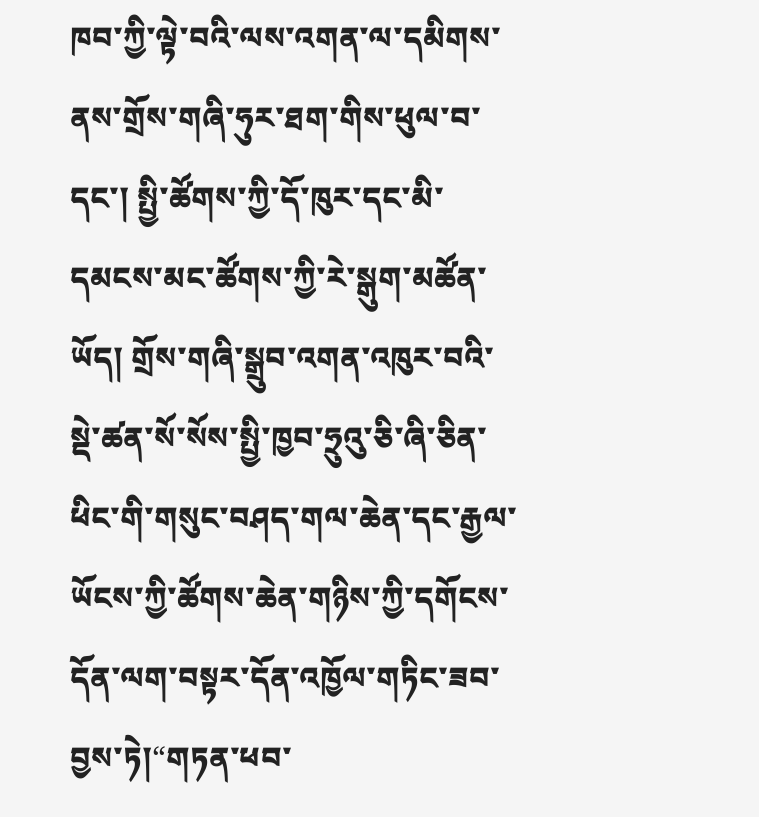ཁབ་ཀྱི་ལྟེ་བའི་ལས་འགན་ལ་དམིགས་ནས་གྲོས་གཞི་ཧུར་ཐག་གིས་ཕུལ་བ་དང་། སྤྱི་ཚོགས་ཀྱི་དོ་ཁུར་དང་མི་དམངས་མང་ཚོགས་ཀྱི་རེ་སྒུག་མཚོན་ཡོད། གྲོས་གཞི་སྒྲུབ་འགན་འཁུར་བའི་སྡེ་ཚན་སོ་སོས་སྤྱི་ཁྱབ་ཧྲུའུ་ཅི་ཞི་ཅིན་ཕིང་གི་གསུང་བཤད་གལ་ཆེན་དང་རྒྱལ་ཡོངས་ཀྱི་ཚོགས་ཆེན་གཉིས་ཀྱི་དགོངས་དོན་ལག་བསྟར་དོན་འཁྱོལ་གཏིང་ཟབ་བྱས་ཏེ།“གཏན་ཕབ་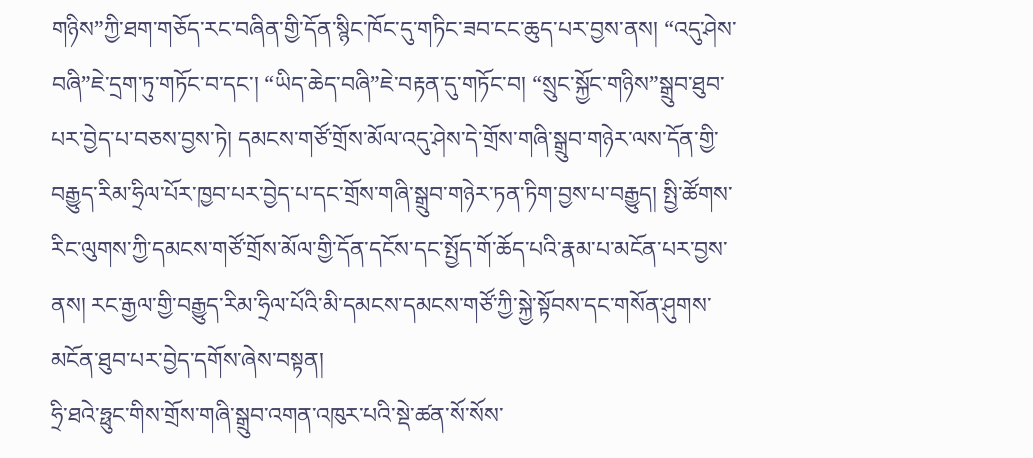གཉིས”ཀྱི་ཐག་གཅོད་རང་བཞིན་གྱི་དོན་སྙིང་ཁོང་དུ་གཏིང་ཟབ་ངང་ཆུད་པར་བྱས་ནས། “འདུ་ཤེས་བཞི”ཇེ་དྲག་ཏུ་གཏོང་བ་དང་། “ཡིད་ཆེད་བཞི”ཇེ་བརྟན་དུ་གཏོང་བ། “སྲུང་སྐྱོང་གཉིས”སྒྲུབ་ཐུབ་པར་བྱེད་པ་བཅས་བྱས་ཏེ། དམངས་གཙོ་གྲོས་མོལ་འདུ་ཤེས་དེ་གྲོས་གཞི་སྒྲུབ་གཉེར་ལས་དོན་གྱི་བརྒྱུད་རིམ་ཧྲིལ་པོར་ཁྱབ་པར་བྱེད་པ་དང་གྲོས་གཞི་སྒྲུབ་གཉེར་ཏན་ཏིག་བྱས་པ་བརྒྱུད། སྤྱི་ཚོགས་རིང་ལུགས་ཀྱི་དམངས་གཙོ་གྲོས་མོལ་གྱི་དོན་དངོས་དང་སྤྱོད་གོ་ཆོད་པའི་རྣམ་པ་མངོན་པར་བྱས་ནས། རང་རྒྱལ་གྱི་བརྒྱུད་རིམ་ཧྲིལ་པོའི་མི་དམངས་དམངས་གཙོ་ཀྱི་སྐྱེ་སྟོབས་དང་གསོན་ཤུགས་མངོན་ཐུབ་པར་བྱེད་དགོས་ཞེས་བསྟན།
ཧྲི་ཐའེ་ཧྥུང་གིས་གྲོས་གཞི་སྒྲུབ་འགན་འཁུར་པའི་སྡེ་ཚན་སོ་སོས་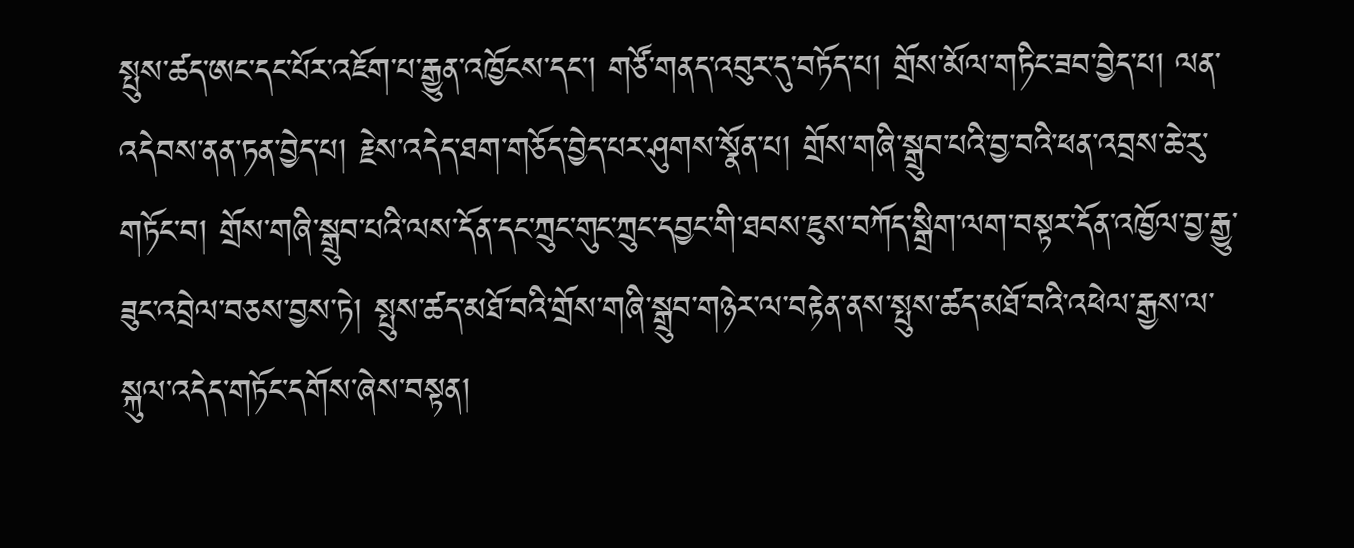སྤུས་ཚད་ཨང་དང་པོར་འཇོག་པ་རྒྱུན་འཁྱོངས་དང་། གཙོ་གནད་འབུར་དུ་བཏོད་པ། གྲོས་མོལ་གཏིང་ཟབ་བྱེད་པ། ལན་འདེབས་ནན་ཏན་བྱེད་པ། རྗེས་འདེད་ཐག་གཅོད་བྱེད་པར་ཤུགས་སྣོན་པ། གྲོས་གཞི་སྒྲུབ་པའི་བྱ་བའི་ཕན་འབྲས་ཆེ་རུ་གཏོང་བ། གྲོས་གཞི་སྒྲུབ་པའི་ལས་དོན་དང་ཀྲུང་གུང་ཀྲུང་དབྱང་གི་ཐབས་ཇུས་བཀོད་སྒྲིག་ལག་བསྟར་དོན་འཁྱོལ་བྱ་རྒྱུ་ཟུང་འབྲེལ་བཅས་བྱས་ཏེ། སྤུས་ཚད་མཐོ་བའི་གྲོས་གཞི་སྒྲུབ་གཉེར་ལ་བརྟེན་ནས་སྤུས་ཚད་མཐོ་བའི་འཕེལ་རྒྱས་ལ་སྐུལ་འདེད་གཏོང་དགོས་ཞེས་བསྟན།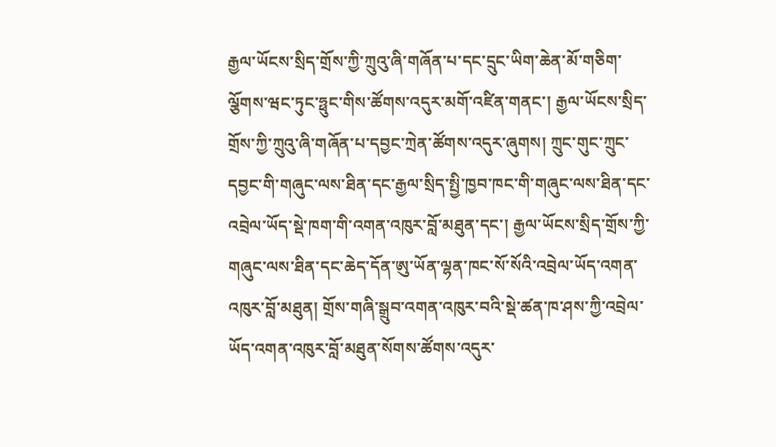རྒྱལ་ཡོངས་སྲིད་གྲོས་ཀྱི་ཀྲུའུ་ཞི་གཞོན་པ་དང་དྲུང་ཡིག་ཆེན་མོ་གཅིག་ལྕོགས་ཝང་ཏུང་ཧྥུང་གིས་ཚོགས་འདུར་མགོ་འཛིན་གནང་། རྒྱལ་ཡོངས་སྲིད་གྲོས་ཀྱི་ཀྲུའུ་ཞི་གཞོན་པ་དབྱང་ཀྲེན་ཚོགས་འདུར་ཞུགས། ཀྲུང་གུང་ཀྲུང་དབྱང་གི་གཞུང་ལས་ཐིན་དང་རྒྱལ་སྲིད་སྤྱི་ཁྱབ་ཁང་གི་གཞུང་ལས་ཐིན་དང་འབྲེལ་ཡོད་སྡེ་ཁག་གི་འགན་འཁུར་བློ་མཐུན་དང་། རྒྱལ་ཡོངས་སྲིད་གྲོས་ཀྱི་གཞུང་ལས་ཐིན་དང་ཆེད་དོན་ཨུ་ཡོན་ལྷན་ཁང་སོ་སོའི་འབྲེལ་ཡོད་འགན་འཁུར་བློ་མཐུན། གྲོས་གཞི་སྒྲུབ་འགན་འཁུར་བའི་སྡེ་ཚན་ཁ་ཤས་ཀྱི་འབྲེལ་ཡོད་འགན་འཁུར་བློ་མཐུན་སོགས་ཚོགས་འདུར་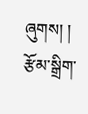ཞུགས། །
རྩོམ་སྒྲིག་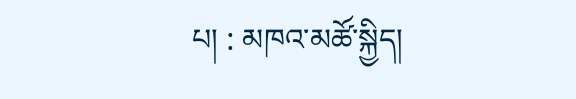པ། : མཁའ་མཚོ་སྐྱིད།